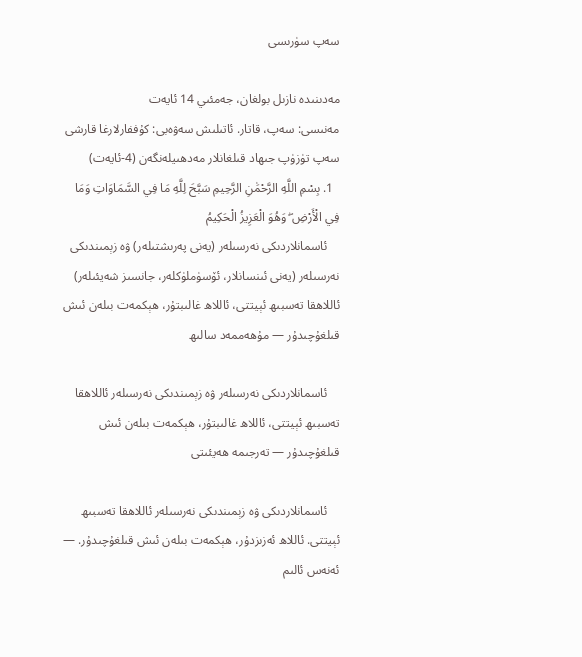سەپ سۈرىسى

مەدىنىدە نازىل بولغان، جەمئىي 14 ئايەت
مەنىسى: سەپ، قاتار. ئاتىلىش سەۋەبى: كۇففارلارغا قارشى سەپ تۈزۈپ جىھاد قىلغانلار مەدھىيلەنگەن (4-ئايەت)
  1. بِسْمِ اللَّهِ الرَّحْمَٰنِ الرَّحِيمِ سَبَّحَ لِلَّهِ مَا فِي السَّمَاوَاتِ وَمَا فِي الْأَرْضِ ۖ وَهُوَ الْعَزِيزُ الْحَكِيمُ
    ئاسمانلاردىكى نەرسىلەر (يەنى پەرىشتىلەر) ۋە زېمىندىكى نەرسىلەر (يەنى ئىنسانلار، ئۆسۈملۈكلەر، جانسىز شەيئىلەر) ئاللاھقا تەسبىھ ئېيتتى، ئاللاھ غالىبتۇر، ھېكمەت بىلەن ئىش قىلغۇچىدۇر — مۇھەممەد سالىھ

    ئاسمانلاردىكى نەرسىلەر ۋە زېمىندىكى نەرسىلەر ئاللاھقا تەسبىھ ئېيتتى، ئاللاھ غالىبتۇر، ھېكمەت بىلەن ئىش قىلغۇچىدۇر — تەرجىمە ھەيئىتى

    ئاسمانلاردىكى ۋە زېمىندىكى نەرسىلەر ئاللاھقا تەسبىھ ئېيتتى. ئاللاھ ئەزىزدۇر، ھېكمەت بىلەن ئىش قىلغۇچىدۇر. — ئەنەس ئالىم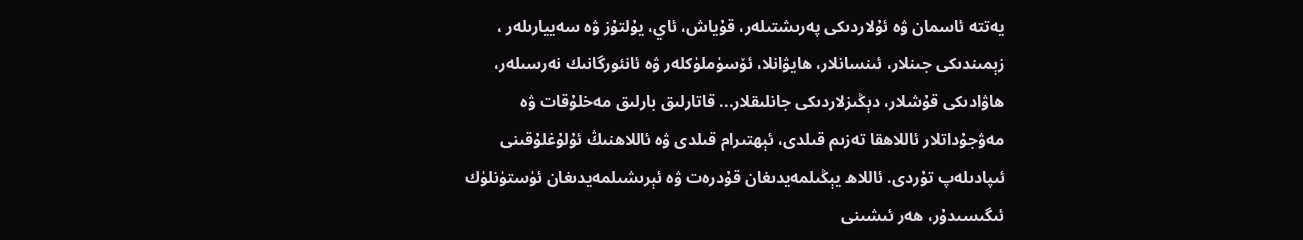يەتتە ئاسمان ۋە ئۇلاردىكى پەرىشتىلەر، قۇياش، ئاي، يۇلتۇز ۋە سەييارىلەر ، زېمىندىكى جىنلار، ئىنسانلار، ھايۋانلا، ئۆسۈملۈكلەر ۋە ئانئورگانىك نەرسىلەر، ھاۋادىكى قۇشلار، دېڭىزلاردىكى جانلىقلار... قاتارلىق بارلىق مەخلۇقات ۋە مەۋجۇداتلار ئاللاھقا تەزىم قىلدى، ئېھتىرام قىلدى ۋە ئاللاھنىڭ ئۇلۇغلۇقىنى ئىپادىلەپ تۇردى. ئاللاھ يېڭىلمەيدىغان قۇدرەت ۋە ئېرىشىلمەيدىغان ئۈستۈنلۈك ئىگىسىدۇر، ھەر ئىشىنى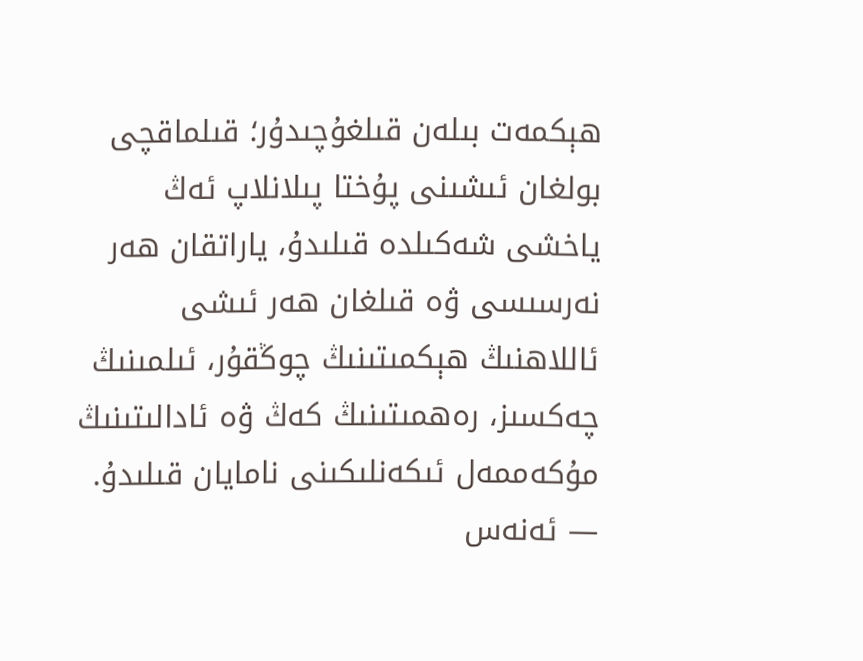ھېكمەت بىلەن قىلغۇچىدۇر؛ قىلماقچى بولغان ئىشىنى پۇختا پىلانلاپ ئەڭ ياخشى شەكىلدە قىلىدۇ، ياراتقان ھەر نەرسىسى ۋە قىلغان ھەر ئىشى ئاللاھنىڭ ھېكمىتىنىڭ چوڭقۇر، ئىلمىنىڭ چەكسىز، رەھمىتىنىڭ كەڭ ۋە ئادالىتىنىڭ مۇكەممەل ئىكەنلىكىنى نامايان قىلىدۇ. — ئەنەس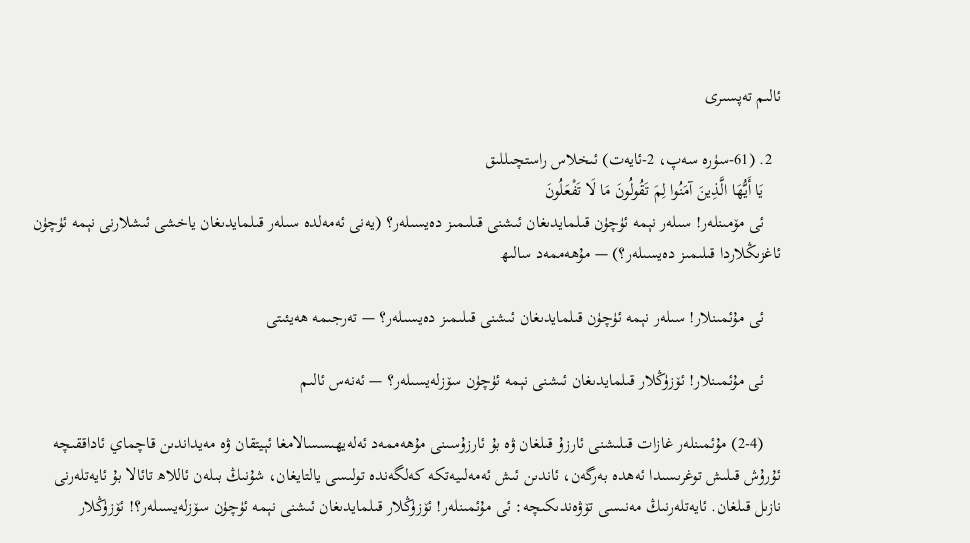ئالىم تەپسىرى

  2. (61-سۈرە سەپ، 2-ئايەت) ئىخلاس راستچىللىق
    يَا أَيُّهَا الَّذِينَ آمَنُوا لِمَ تَقُولُونَ مَا لَا تَفْعَلُونَ
    ئى مۆمىنلەر! سىلەر نېمە ئۈچۈن قىلمايدىغان ئىشنى قىلىمىز دەيسىلەر؟ (يەنى ئەمەلدە سىلەر قىلمايدىغان ياخشى ئىشلارنى نېمە ئۈچۈن ئاغزىڭلاردا قىلىمىز دەيسىلەر؟) — مۇھەممەد سالىھ

    ئى مۇئمىنلار! سىلەر نېمە ئۈچۈن قىلمايدىغان ئىشنى قىلىمىز دەيسىلەر؟ — تەرجىمە ھەيئىتى

    ئى مۇئمىنلار! ئۆزۈڭلار قىلمايدىغان ئىشنى نېمە ئۈچۈن سۆزلەيسىلەر؟ — ئەنەس ئالىم

    (2-4) مۇئمىنلەر غازات قىلىشنى ئارزۇ قىلغان ۋە بۇ ئارزۇسىنى مۇھەممەد ئەلەيھىسسالامغا ئېيتقان ۋە مەيداندىن قاچماي ئاداققىچە ئۇرۇش قىلىش توغرىسىدا ئەھدە بەرگەن، ئاندىن ئىش ئەمەلىيەتكە كەلگەندە تولىسى يالتايغان، شۇنىڭ بىلەن ئاللاھ تائالا بۇ ئايەتلەرنى نازىل قىلغان. ئايەتلەرنىڭ مەنىسى تۆۋەندىكىچە: ئى مۇئمىنلەر! ئۆزۈڭلار قىلمايدىغان ئىشنى نېمە ئۈچۈن سۆزلەيسىلەر؟! ئۆزۈڭلار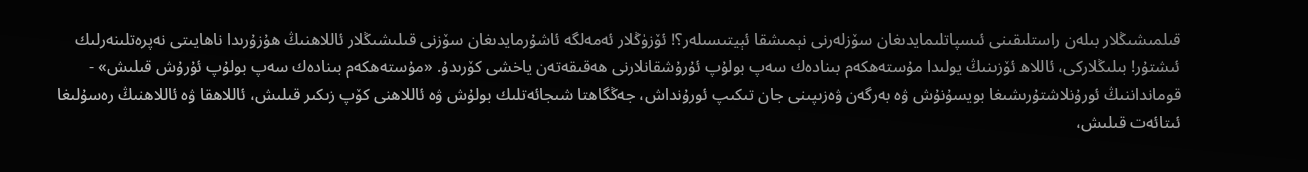قىلمىشىڭلار بىلەن راستلىقىنى ئىسپاتلىمايدىغان سۆزلەرنى نېمىشقا ئېيتىسىلەر؟! ئۆزۈڭلار ئەمەلگە ئاشۇرمايدىغان سۆزنى قىلىشىڭلار ئاللاھنىڭ ھۇزۇرىدا ناھايىتى نەپرەتلىنەرلىك ئىشتۇر! بىلىڭلاركى، ئاللاھ ئۆزىنىڭ يولىدا مۇستەھكەم بىنادەك سەپ بولۇپ ئۇرۇشقانلارنى ھەقىقەتەن ياخشى كۆرىدۇ. «مۇستەھكەم بىنادەك سەپ بولۇپ ئۇرۇش قىلىش» - قومانداننىڭ ئورۇنلاشتۇرىشىغا بويسۇنۇش ۋە بەرگەن ۋەزىپىنى جان تىكىپ ئورۇنداش، جەڭگاھتا شىجائەتلىك بولۇش ۋە ئاللاھنى كۆپ زىكىر قىلىش، ئاللاھقا ۋە ئاللاھنىڭ رەسۇلىغا ئىتائەت قىلىش،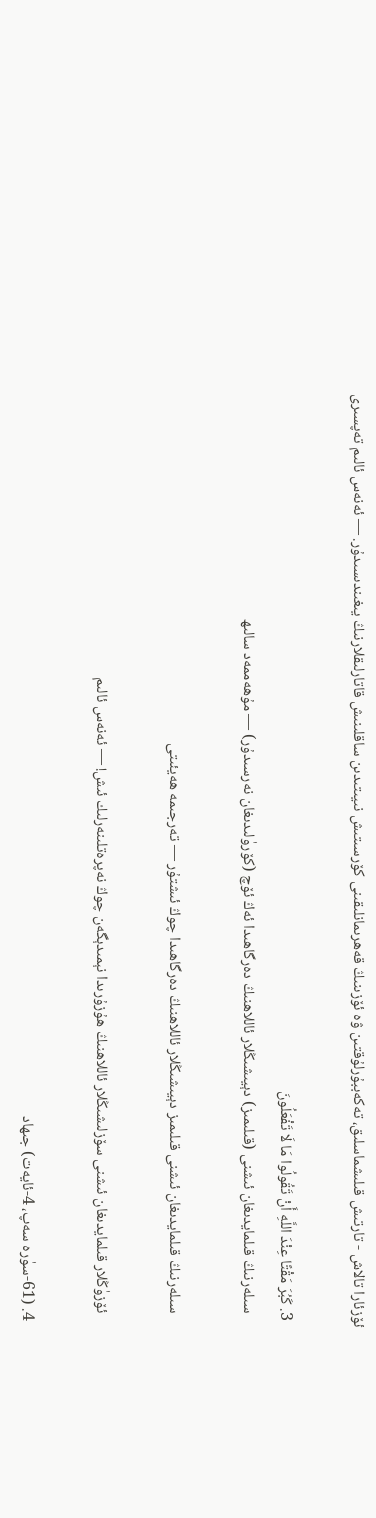ئۆزئارا تالاش - تارتىش قىلىشماسلىق، تەكەببۇرلۇقتىن ۋە ئۆزىنىڭ قەھرىمانلىقىنى كۆرسىتىش نىيىتىدىن ساقلىنىش قاتارلىقلارنىڭ يىغىندىسىدۇر. — ئەنەس ئالىم تەپسىرى

  3. كَبُرَ مَقْتًا عِنْدَ اللَّهِ أَنْ تَقُولُوا مَا لَا تَفْعَلُونَ
    سىلەرنىڭ قىلمايدىغان ئىشنى (قىلىمىز) دېيىشىڭلار ئاللاھنىڭ دەرگاھىدا ئەڭ ئۆچ (كۆرۈلىدىغان نەرسىدۇر) — مۇھەممەد سالىھ

    سىلەرنىڭ قىلمايدىغان ئىشنى قىلىمىز دېيىشىڭلار ئاللاھنىڭ دەرگاھىدا چوڭ ئىشتۇر — تەرجىمە ھەيئىتى

    ئۆزۈڭلار قىلمايدىغان ئىشنى سۆزلىشىڭلار ئاللاھنىڭ ھۇزۇرىدا نېمىدېگەن چوڭ نەپرەتلىنەرلىك ئىش! — ئەنەس ئالىم

  4. (61-سۈرە سەپ، 4-ئايەت) جىھاد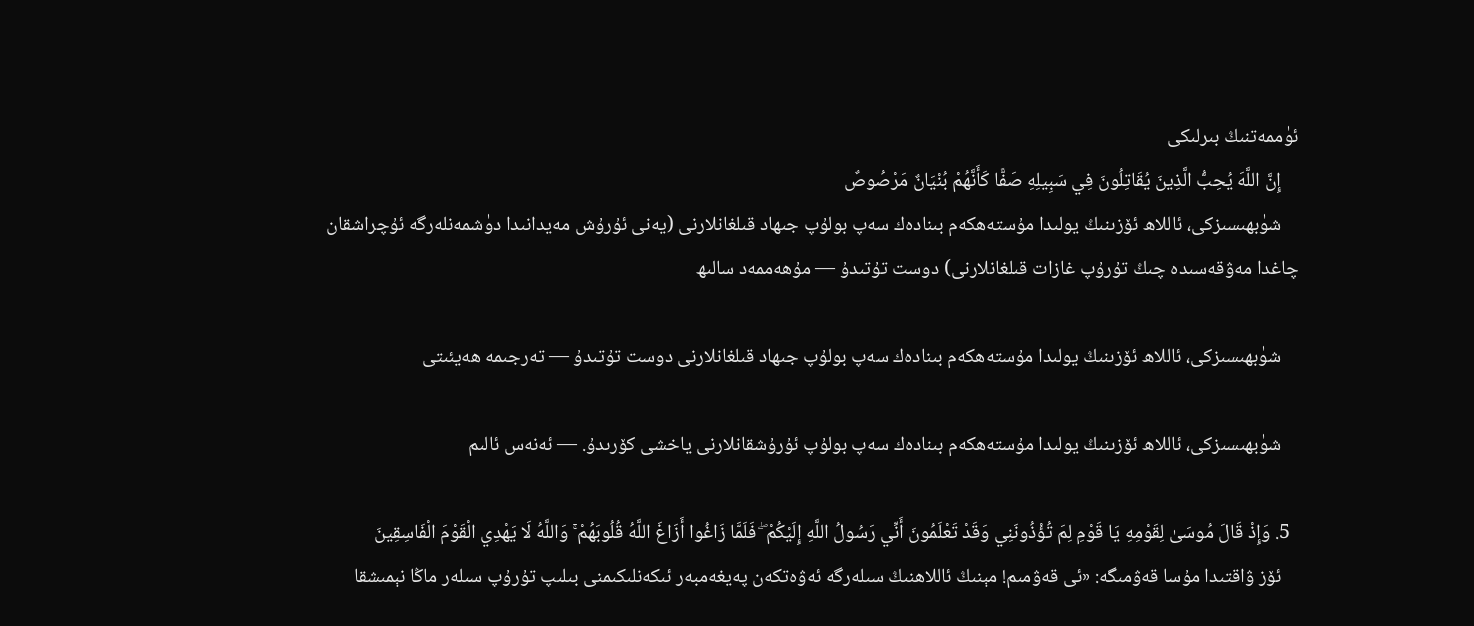ئۈممەتنىڭ بىرلىكى
    إِنَّ اللَّهَ يُحِبُّ الَّذِينَ يُقَاتِلُونَ فِي سَبِيلِهِ صَفًّا كَأَنَّهُمْ بُنْيَانٌ مَرْصُوصٌ
    شۈبھىسىزكى، ئاللاھ ئۆزىنىڭ يولىدا مۇستەھكەم بىنادەك سەپ بولۇپ جىھاد قىلغانلارنى (يەنى ئۇرۇش مەيدانىدا دۈشمەنلەرگە ئۇچراشقان چاغدا مەۋقەسىدە چىڭ تۇرۇپ غازات قىلغانلارنى) دوست تۇتىدۇ — مۇھەممەد سالىھ

    شۈبھىسىزكى، ئاللاھ ئۆزىنىڭ يولىدا مۇستەھكەم بىنادەك سەپ بولۇپ جىھاد قىلغانلارنى دوست تۇتىدۇ — تەرجىمە ھەيئىتى

    شۈبھىسىزكى، ئاللاھ ئۆزىنىڭ يولىدا مۇستەھكەم بىنادەك سەپ بولۇپ ئۇرۇشقانلارنى ياخشى كۆرىدۇ. — ئەنەس ئالىم

  5. وَإِذْ قَالَ مُوسَىٰ لِقَوْمِهِ يَا قَوْمِ لِمَ تُؤْذُونَنِي وَقَدْ تَعْلَمُونَ أَنِّي رَسُولُ اللَّهِ إِلَيْكُمْ ۖ فَلَمَّا زَاغُوا أَزَاغَ اللَّهُ قُلُوبَهُمْ ۚ وَاللَّهُ لَا يَهْدِي الْقَوْمَ الْفَاسِقِينَ
    ئۆز ۋاقتىدا مۇسا قەۋمىگە: «ئى قەۋمىم! مېنىڭ ئاللاھنىڭ سىلەرگە ئەۋەتكەن پەيغەمبەر ئىكەنلىكىمنى بىلىپ تۇرۇپ سىلەر ماڭا نېمىشقا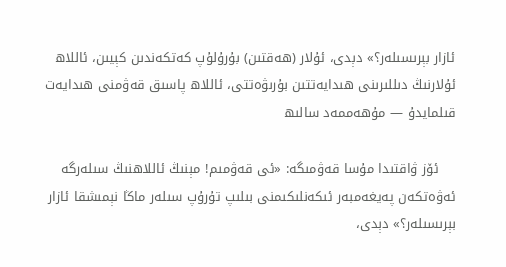ئازار بېرىسىلەر؟» دېدى، ئۇلار (ھەقتىن) بۇرۇلۇپ كەتكەندىن كېيىن، ئاللاھ ئۇلارنىڭ دىللىرىنى ھىدايەتتىن بۇرىۋەتتى، ئاللاھ پاسىق قەۋمنى ھىدايەت قىلمايدۇ — مۇھەممەد سالىھ

    ئۆز ۋاقتىدا مۇسا قەۋمىگە: «ئى قەۋمىم! مېنىڭ ئاللاھنىڭ سىلەرگە ئەۋەتكەن پەيغەمبەر ئىكەنلىكىمنى بىلىپ تۇرۇپ سىلەر ماڭا نېمىشقا ئازار بېرىسىلەر؟» دېدى،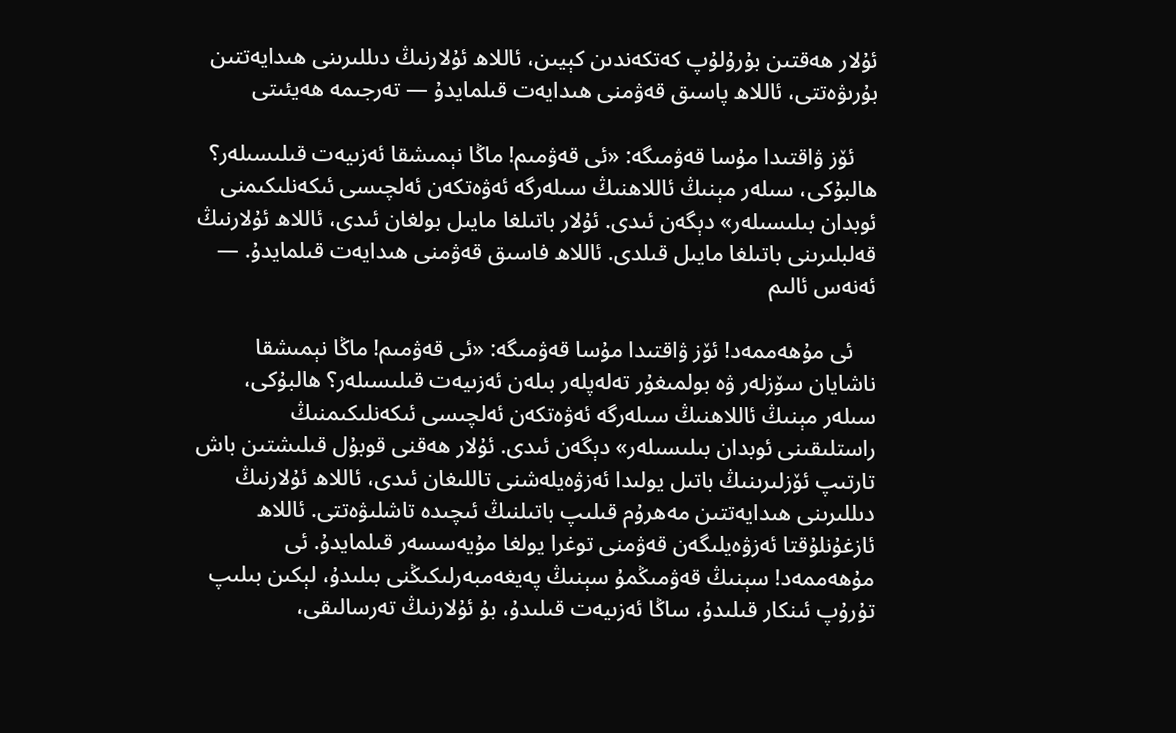ئۇلار ھەقتىن بۇرۇلۇپ كەتكەندىن كېيىن، ئاللاھ ئۇلارنىڭ دىللىرىنى ھىدايەتتىن بۇرىۋەتتى، ئاللاھ پاسىق قەۋمنى ھىدايەت قىلمايدۇ — تەرجىمە ھەيئىتى

    ئۆز ۋاقتىدا مۇسا قەۋمىگە: «ئى قەۋمىم! ماڭا نېمىشقا ئەزىيەت قىلىسىلەر؟ ھالبۇكى، سىلەر مېنىڭ ئاللاھنىڭ سىلەرگە ئەۋەتكەن ئەلچىسى ئىكەنلىكىمنى ئوبدان بىلىسىلەر» دېگەن ئىدى. ئۇلار باتىلغا مايىل بولغان ئىدى، ئاللاھ ئۇلارنىڭ قەلبلىرىنى باتىلغا مايىل قىلدى. ئاللاھ فاسىق قەۋمنى ھىدايەت قىلمايدۇ. — ئەنەس ئالىم

    ئى مۇھەممەد! ئۆز ۋاقتىدا مۇسا قەۋمىگە: «ئى قەۋمىم! ماڭا نېمىشقا ناشايان سۆزلەر ۋە بولمىغۇر تەلەپلەر بىلەن ئەزىيەت قىلىسىلەر؟ ھالبۇكى، سىلەر مېنىڭ ئاللاھنىڭ سىلەرگە ئەۋەتكەن ئەلچىسى ئىكەنلىكىمنىڭ راستلىقىنى ئوبدان بىلىسىلەر» دېگەن ئىدى. ئۇلار ھەقنى قوبۇل قىلىشتىن باش تارتىپ ئۆزلىرىنىڭ باتىل يولىدا ئەزۋەيلەشنى تاللىغان ئىدى، ئاللاھ ئۇلارنىڭ دىللىرىنى ھىدايەتتىن مەھرۇم قىلىپ باتىلنىڭ ئىچىدە تاشلىۋەتتى. ئاللاھ ئازغۇنلۇقتا ئەزۋەيلىگەن قەۋمنى توغرا يولغا مۇيەسسەر قىلمايدۇ. ئى مۇھەممەد! سېنىڭ قەۋمىڭمۇ سېنىڭ پەيغەمبەرلىكىڭنى بىلىدۇ، لېكىن بىلىپ تۇرۇپ ئىنكار قىلىدۇ، ساڭا ئەزىيەت قىلىدۇ، بۇ ئۇلارنىڭ تەرسالىقى،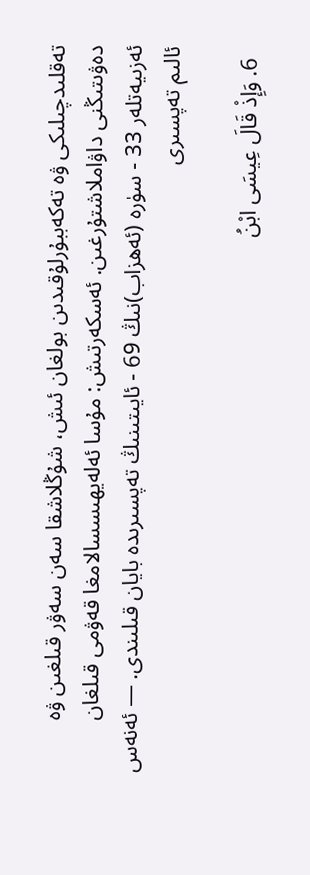تەقلىدچىلىكى ۋە تەكەببۇرلۇقىدىن بولغان ئىش، شۇڭلاشقا سەن سەۋر قىلغىن ۋە دەۋىتىڭنى داۋاملاشتۇرغىن. ئەسكەرتىش: مۇسا ئەلەيھىسسالامغا قەۋمى قىلغان ئەزىيەتلەر 33 - سۈرە (ئەھزاب)نىڭ 69 - ئايىتىنىڭ تەپسىرىدە بايان قىلىندى. — ئەنەس ئالىم تەپسىرى

  6. وَإِذْ قَالَ عِيسَى ابْنُ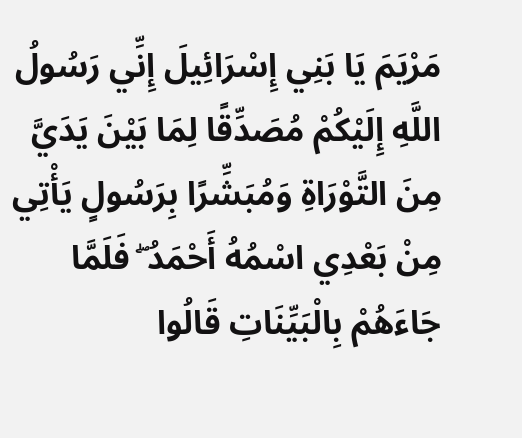مَرْيَمَ يَا بَنِي إِسْرَائِيلَ إِنِّي رَسُولُ اللَّهِ إِلَيْكُمْ مُصَدِّقًا لِمَا بَيْنَ يَدَيَّ مِنَ التَّوْرَاةِ وَمُبَشِّرًا بِرَسُولٍ يَأْتِي مِنْ بَعْدِي اسْمُهُ أَحْمَدُ ۖ فَلَمَّا جَاءَهُمْ بِالْبَيِّنَاتِ قَالُوا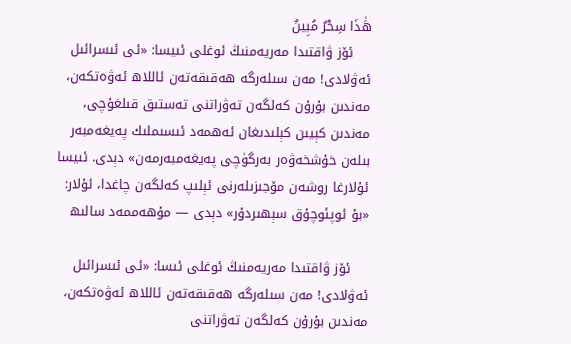هَٰذَا سِحْرٌ مُبِينٌ
    ئۆز ۋاقتىدا مەريەمنىڭ ئوغلى ئىيسا: «ئى ئىسرائىل ئەۋلادى! مەن سىلەرگە ھەقىقەتەن ئاللاھ ئەۋەتكەن، مەندىن بۇرۇن كەلگەن تەۋراتنى تەستىق قىلغۇچى، مەندىن كېيىن كېلىدىغان ئەھمەد ئىسىملىك پەيغەمبەر بىلەن خۇشخەۋەر بەرگۈچى پەيغەمبەرمەن» دېدى. ئىيسا ئۇلارغا روشەن مۆجىزىلەرنى ئېلىپ كەلگەن چاغدا، ئۇلار: «بۇ ئوپئوچۇق سېھىردۇر» دېدى — مۇھەممەد سالىھ

    ئۆز ۋاقتىدا مەريەمنىڭ ئوغلى ئىسا: «ئى ئىسرائىل ئەۋلادى! مەن سىلەرگە ھەقىقەتەن ئاللاھ ئەۋەتكەن، مەندىن بۇرۇن كەلگەن تەۋراتنى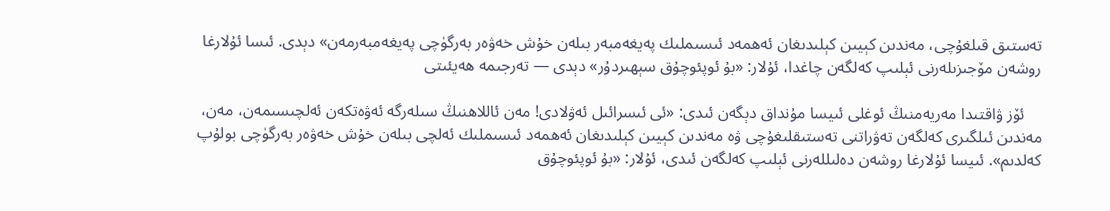تەستىق قىلغۇچى، مەندىن كېيىن كېلىدىغان ئەھمەد ئىسىملىك پەيغەمبەر بىلەن خۇش خەۋەر بەرگۈچى پەيغەمبەرمەن» دېدى. ئىسا ئۇلارغا روشەن مۆجىزىلەرنى ئېلىپ كەلگەن چاغدا، ئۇلار: «بۇ ئوپئوچۇق سېھىردۇر» دېدى — تەرجىمە ھەيئىتى

    ئۆز ۋاقتىدا مەريەمنىڭ ئوغلى ئىيسا مۇنداق دېگەن ئىدى: «ئى ئىسرائىل ئەۋلادى! مەن ئاللاھنىڭ سىلەرگە ئەۋەتكەن ئەلچىسىمەن، مەن، مەندىن ئىلگىرى كەلگەن تەۋراتنى تەستىقلىغۇچى ۋە مەندىن كېيىن كېلىدىغان ئەھمەد ئىسىملىك ئەلچى بىلەن خۇش خەۋەر بەرگۈچى بولۇپ كەلدىم». ئىيسا ئۇلارغا روشەن دەلىللەرنى ئېلىپ كەلگەن ئىدى، ئۇلار: «بۇ ئوپئوچۇق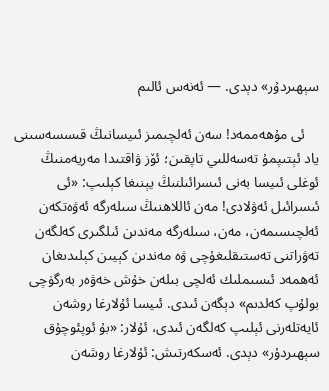سېھىردۇر» دېدى. — ئەنەس ئالىم

    ئى مۇھەممەد! سەن ئەلچىمىز ئىيسانىڭ قىسسەسىنى ياد ئېتىپمۇ تەسەللىي تاپقىن؛ ئۆز ۋاقتىدا مەريەمنىڭ ئوغلى ئىيسا بەنى ئىسرائىلنىڭ يېنىغا كېلىپ: «ئى ئىسرائىل ئەۋلادى! مەن ئاللاھنىڭ سىلەرگە ئەۋەتكەن ئەلچىسىمەن، مەن، سىلەرگە مەندىن ئىلگىرى كەلگەن تەۋراتنى تەستىقلىغۇچى ۋە مەندىن كېيىن كېلىدىغان ئەھمەد ئىسىملىك ئەلچى بىلەن خۇش خەۋەر بەرگۈچى بولۇپ كەلدىم» دېگەن ئىدى. ئىيسا ئۇلارغا روشەن ئايەتلەرنى ئېلىپ كەلگەن ئىدى، ئۇلار: «بۇ ئوپئوچۇق سېھىردۇر» دېدى. ئەسكەرتىش: ئۇلارغا روشەن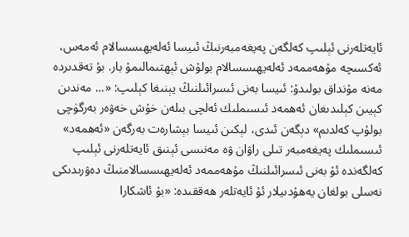ئايەتلەرنى ئېلىپ كەلگەن پەيغەمبەرنىڭ ئىيسا ئەلەيھىسسالام ئەمەس، ئەكسىچە مۇھەممەد ئەلەيھىسسالام بولۇش ئېھتىمالىمۇ بار. بۇ تەقدىردە مەنە مۇنداق بولىدۇ: ئىيسا بەنى ئىسرائىلنىڭ يېنىغا كېلىپ: «... مەندىن كېيىن كېلىدىغان ئەھمەد ئىسىملىك ئەلچى بىلەن خۇش خەۋەر بەرگۈچى بولۇپ كەلدىم» دېگەن ئىدى، لېكىن ئىيسا بېشارەت بەرگەن «ئەھمەد» ئىسىملىك پەيغەمبەر تىلى راۋان ۋە مەنىسى ئېنىق ئايەتلەرنى ئېلىپ كەلگەندە ئۇ بەنى ئىسرائىلنىڭ مۇھەممەد ئەلەيھىسسالامنىڭ دەۋرىدىكى نەسلى بولغان يەھۇدىيلار ئۇ ئايەتلەر ھەققىدە: «بۇ ئاشكارا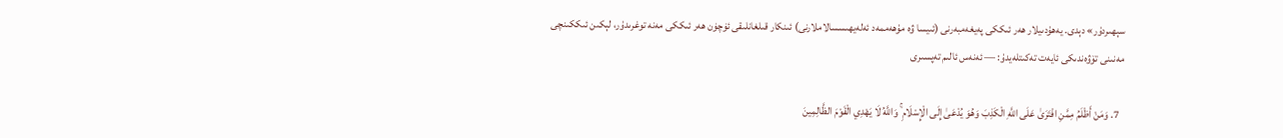سېھىردۇر» دېدى. يەھۇدىيلار ھەر ئىككى پەيغەمبەرنى (ئىيسا ۋە مۇھەممەد ئەلەيھىسسالاملارنى) ئىنكار قىلغانلىقى ئۈچۈن ھەر ئىككى مەنە توغرىدۇر، لېكىن ئىككىنچى مەنىنى تۆۋەندىكى ئايەت تەكىتلەيدۇ: — ئەنەس ئالىم تەپسىرى

  7. وَمَنْ أَظْلَمُ مِمَّنِ افْتَرَىٰ عَلَى اللَّهِ الْكَذِبَ وَهُوَ يُدْعَىٰ إِلَى الْإِسْلَامِ ۚ وَاللَّهُ لَا يَهْدِي الْقَوْمَ الظَّالِمِينَ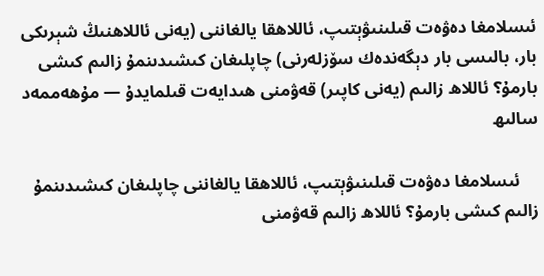ئىسلامغا دەۋەت قىلىنىۋېتىپ، ئاللاھقا يالغاننى (يەنى ئاللاھنىڭ شېرىكى بار، بالىسى بار دېگەندەك سۆزلەرنى) چاپلىغان كىشىدىنمۇ زالىم كىشى بارمۇ؟ ئاللاھ زالىم (يەنى كاپىر) قەۋمنى ھىدايەت قىلمايدۇ — مۇھەممەد سالىھ

    ئىسلامغا دەۋەت قىلىنىۋېتىپ، ئاللاھقا يالغاننى چاپلىغان كىشىدىنمۇ زالىم كىشى بارمۇ؟ ئاللاھ زالىم قەۋمنى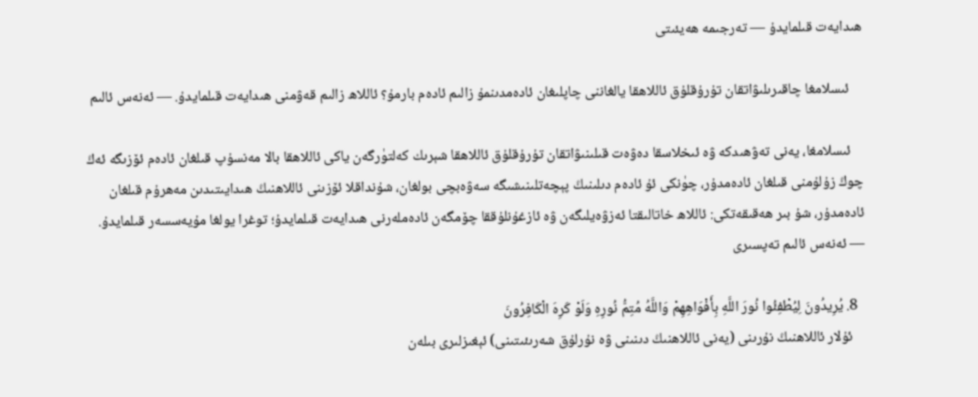ھىدايەت قىلمايدۇ — تەرجىمە ھەيئىتى

    ئىسلامغا چاقىرىلىۋاتقان تۇرۇقلۇق ئاللاھقا يالغاننى چاپلىغان ئادەمدىنمۇ زالىم ئادەم بارمۇ؟ ئاللاھ زالىم قەۋمنى ھىدايەت قىلمايدۇ. — ئەنەس ئالىم

    ئىسلامغا، يەنى تەۋھىدكە ۋە ئىخلاسقا دەۋەت قىلىنىۋاتقان تۇرۇقلۇق ئاللاھقا شېرىك كەلتۈرگەن ياكى ئاللاھقا بالا مەنسۇپ قىلغان ئادەم ئۆزىگە ئەڭ چوڭ زۇلۇمنى قىلغان ئادەمدۇر، چۈنكى ئۇ ئادەم دىلىنىڭ پېچەتلىنىشىگە سەۋەبچى بولغان، شۇنداقلا ئۆزىنى ئاللاھنىڭ ھىدايىتىدىن مەھرۇم قىلغان ئادەمدۇر، شۇ بىر ھەقىقەتكى: ئاللاھ خاتالىقتا ئەزۋەيلىگەن ۋە ئازغۇنلۇققا چۆمگەن ئادەملەرنى ھىدايەت قىلمايدۇ؛ توغرا يولغا مۇيەسسەر قىلمايدۇ. — ئەنەس ئالىم تەپسىرى

  8. يُرِيدُونَ لِيُطْفِئُوا نُورَ اللَّهِ بِأَفْوَاهِهِمْ وَاللَّهُ مُتِمُّ نُورِهِ وَلَوْ كَرِهَ الْكَافِرُونَ
    ئۇلار ئاللاھنىڭ نۇرىنى (يەنى ئاللاھنىڭ دىنىنى ۋە نۇرلۇق شەرىئىتىنى) ئېغىزلىرى بىلەن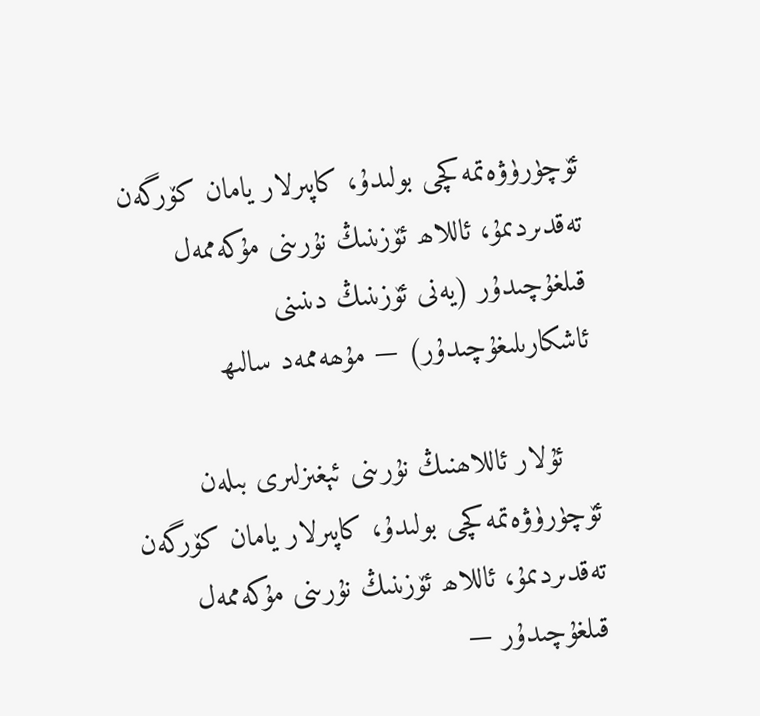ئۆچۈرۈۋەتمەكچى بولىدۇ، كاپىرلار يامان كۆرگەن تەقدىردىمۇ، ئاللاھ ئۆزىنىڭ نۇرىنى مۇكەممەل قىلغۇچىدۇر (يەنى ئۆزىنىڭ دىنىنى ئاشكارىلىغۇچىدۇر) — مۇھەممەد سالىھ

    ئۇلار ئاللاھنىڭ نۇرىنى ئېغىزلىرى بىلەن ئۆچۈرۈۋەتمەكچى بولىدۇ، كاپىرلار يامان كۆرگەن تەقدىردىمۇ، ئاللاھ ئۆزىنىڭ نۇرىنى مۇكەممەل قىلغۇچىدۇر —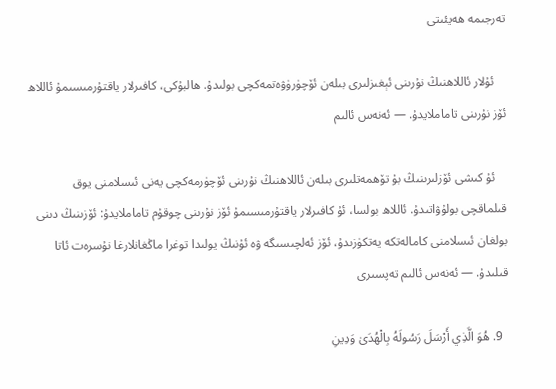تەرجىمە ھەيئىتى

    ئۇلار ئاللاھنىڭ نۇرىنى ئېغىزلىرى بىلەن ئۆچۈرۈۋەتمەكچى بولىدۇ. ھالبۇكى، كافىرلار ياقتۇرمىسىمۇ ئاللاھ ئۆز نۇرىنى تاماملايدۇ. — ئەنەس ئالىم

    ئۇ كىشى ئۆزلىرىنىڭ بۇ تۆھمەتلىرى بىلەن ئاللاھنىڭ نۇرىنى ئۆچۈرمەكچى يەنى ئىسلامنى يوق قىلماقچى بولۇۋاتىدۇ. ئاللاھ بولسا، ئۇ كافىرلار ياقتۇرمىسىمۇ ئۆز نۇرىنى چوقۇم تاماملايدۇ: ئۆزىنىڭ دىنى بولغان ئىسلامنى كامالەتكە يەتكۈزىدۇ، ئۆز ئەلچىسىگە ۋە ئۇنىڭ يولىدا توغرا ماڭغانلارغا نۇسرەت ئاتا قىلىدۇ. — ئەنەس ئالىم تەپسىرى

  9. هُوَ الَّذِي أَرْسَلَ رَسُولَهُ بِالْهُدَىٰ وَدِينِ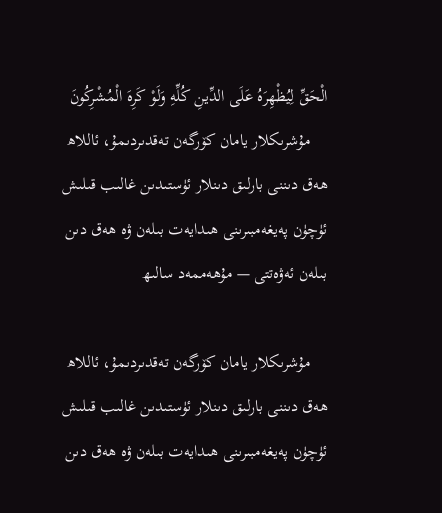الْحَقِّ لِيُظْهِرَهُ عَلَى الدِّينِ كُلِّهِ وَلَوْ كَرِهَ الْمُشْرِكُونَ
    مۇشرىكلار يامان كۆرگەن تەقدىردىمۇ، ئاللاھ ھەق دىننى بارلىق دىنلار ئۈستىدىن غالىب قىلىش ئۈچۈن پەيغەمبىرىنى ھىدايەت بىلەن ۋە ھەق دىن بىلەن ئەۋەتتى — مۇھەممەد سالىھ

    مۇشرىكلار يامان كۆرگەن تەقدىردىمۇ، ئاللاھ ھەق دىننى بارلىق دىنلار ئۈستىدىن غالىب قىلىش ئۈچۈن پەيغەمبىرىنى ھىدايەت بىلەن ۋە ھەق دىن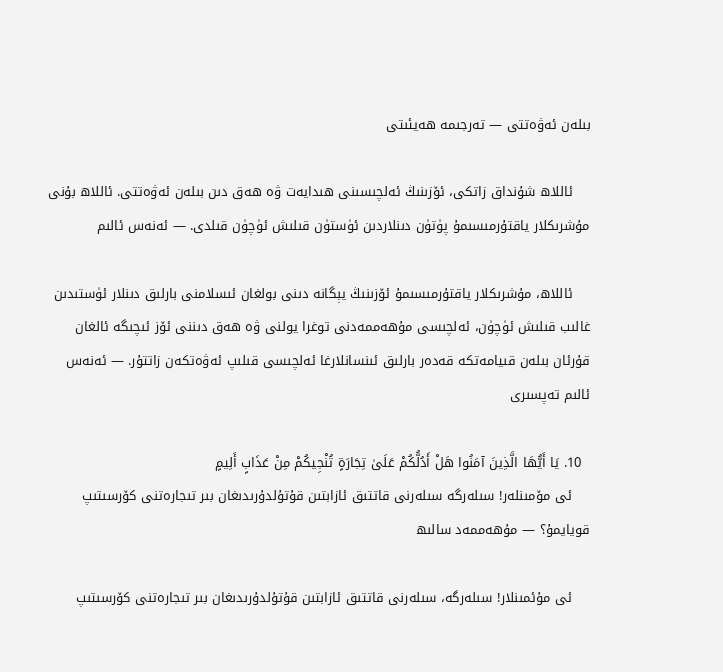بىلەن ئەۋەتتى — تەرجىمە ھەيئىتى

    ئاللاھ شۇنداق زاتكى، ئۆزىنىڭ ئەلچىسىنى ھىدايەت ۋە ھەق دىن بىلەن ئەۋەتتى. ئاللاھ بۇنى مۇشرىكلار ياقتۇرمىسىمۇ پۈتۈن دىنلاردىن ئۈستۈن قىلىش ئۈچۈن قىلدى. — ئەنەس ئالىم

    ئاللاھ، مۇشرىكلار ياقتۇرمىسىمۇ ئۆزىنىڭ يېگانە دىنى بولغان ئىسلامنى بارلىق دىنلار ئۈستىدىن غالىب قىلىش ئۈچۈن، ئەلچىسى مۇھەممەدنى توغرا يولنى ۋە ھەق دىننى ئۆز ئىچىگە ئالغان قۇرئان بىلەن قىيامەتكە قەدەر بارلىق ئىنسانلارغا ئەلچىسى قىلىپ ئەۋەتكەن زاتتۇر. — ئەنەس ئالىم تەپسىرى

  10. يَا أَيُّهَا الَّذِينَ آمَنُوا هَلْ أَدُلُّكُمْ عَلَىٰ تِجَارَةٍ تُنْجِيكُمْ مِنْ عَذَابٍ أَلِيمٍ
    ئى مۆمىنلەر! سىلەرگە سىلەرنى قاتتىق ئازابتىن قۇتۇلدۇرىدىغان بىر تىجارەتنى كۆرسىتىپ قويايمۇ؟ — مۇھەممەد سالىھ

    ئى مۇئمىنلار! سىلەرگە، سىلەرنى قاتتىق ئازابتىن قۇتۇلدۇرىدىغان بىر تىجارەتنى كۆرسىتىپ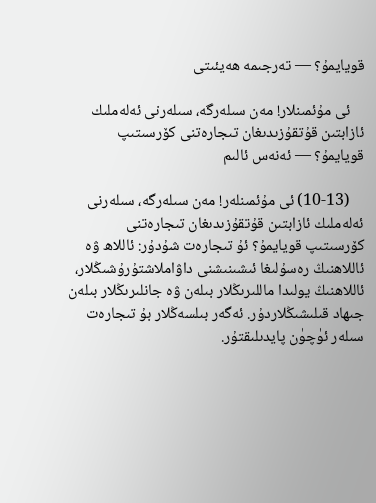قويايمۇ؟ — تەرجىمە ھەيئىتى

    ئى مۇئمىنلار! مەن سىلەرگە، سىلەرنى ئەلەملىك ئازابتىن قۇتقۇزىدىغان تىجارەتنى كۆرسىتىپ قويايمۇ؟ — ئەنەس ئالىم

    (10-13) ئى مۇئمىنلەر! مەن سىلەرگە، سىلەرنى ئەلەملىك ئازابتىن قۇتقۇزىدىغان تىجارەتنى كۆرسىتىپ قويايمۇ؟ ئۇ تىجارەت شۇدۇر: ئاللاھ ۋە ئاللاھنىڭ رەسۇلىغا ئىشىنىشنى داۋاملاشتۇرۇشىڭلار، ئاللاھنىڭ يولىدا ماللىرىڭلار بىلەن ۋە جانلىرىڭلار بىلەن جىھاد قىلىشىڭلاردۇر. ئەگەر بىلسەڭلار بۇ تىجارەت سىلەر ئۈچۈن پايدىلىقتۇر.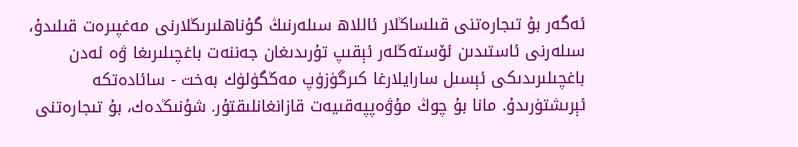ئەگەر بۇ تىجارەتنى قىلساڭلار ئاللاھ سىلەرنىڭ گۇناھلىرىڭلارنى مەغپىرەت قىلىدۇ، سىلەرنى ئاستىدىن ئۆستەڭلەر ئېقىپ تۇرىدىغان جەننەت باغچىلىرىغا ۋە ئەدن باغچىلىرىدىكى ئېسىل سارايلارغا كىرگۈزۈپ مەڭگۈلۈك بەخت - سائادەتكە ئېرىشتۈرىدۇ. مانا بۇ چوڭ مۇۋەپپەقىيەت قازانغانلىقتۇر. شۇنىڭدەك، بۇ تىجارەتنى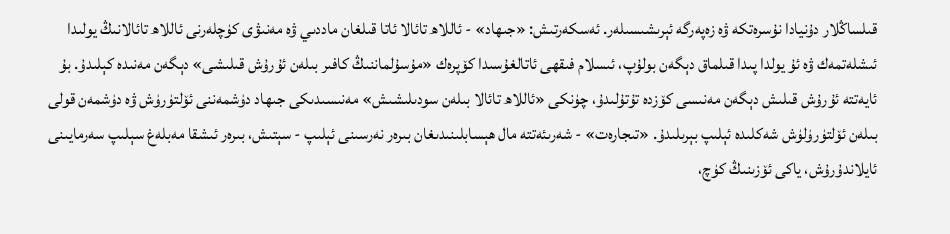قىلساڭلار دۇنيادا نۇسرەتكە ۋە زەپەرگە ئېرىشىسىلەر. ئەسكەرتىش: «جىھاد» - ئاللاھ تائالا ئاتا قىلغان ماددىي ۋە مەنىۋى كۈچلەرنى ئاللاھ تائالانىڭ يولىدا ئىشلەتمەك ۋە ئۇ يولدا پىدا قىلماق دېگەن بولۇپ، ئىسلام فىقھى ئاتالغۇسىدا كۆپرەك «مۇسۇلماننىڭ كافىر بىلەن ئۇرۇش قىلىشى» دېگەن مەنىدە كېلىدۇ. بۇ ئايەتتە ئۇرۇش قىلىش دېگەن مەنىسى كۆزدە تۇتۇلىدۇ، چۈنكى «ئاللاھ تائالا بىلەن سودىلىشىش» مەنىسىدىكى جىھاد دۈشمەننى ئۆلتۈرۈش ۋە دۈشمەن قولى بىلەن ئۆلتۈرۈلۈش شەكلىدە ئېلىپ بېرىلىدۇ. «تىجارەت» - شەرىئەتتە مال ھېسابلىنىدىغان بىرەر نەرسىنى ئېلىپ - سېتىش، بىرەر ئىشقا مەبلەغ سېلىپ سەرمايىنى ئايلاندۇرۇش، ياكى ئۆزىنىڭ كۈچ،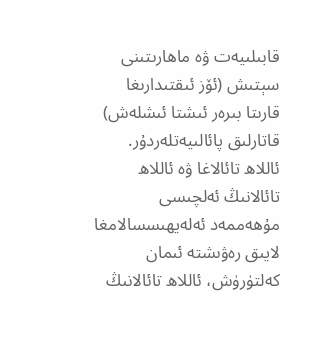قابىلىيەت ۋە ماھارىتىنى سېتىش (ئۆز ئىقتىدارىغا قارىتا بىرەر ئىشتا ئىشلەش) قاتارلىق پائالىيەتلەردۇر. ئاللاھ تائالاغا ۋە ئاللاھ تائالانىڭ ئەلچىسى مۇھەممەد ئەلەيھىسسالامغا لايىق رەۋىشتە ئىمان كەلتۈرۈش، ئاللاھ تائالانىڭ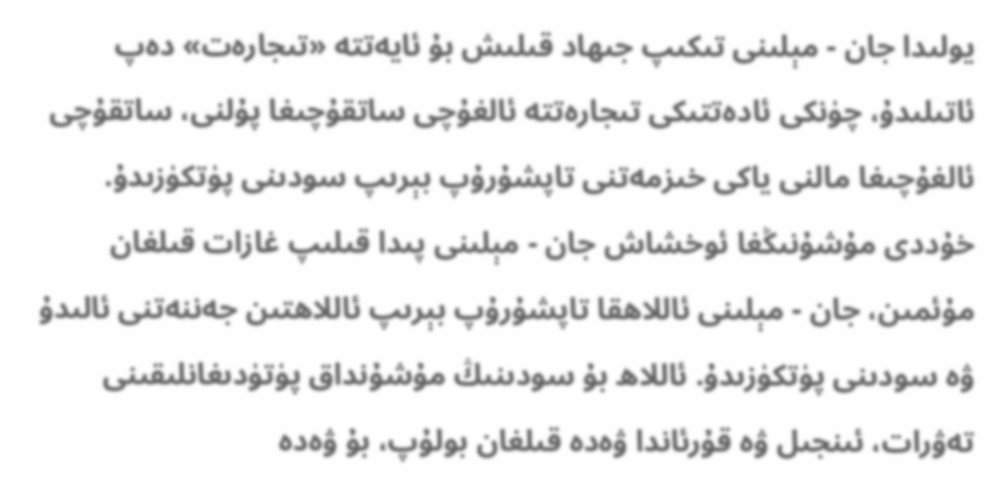يولىدا جان - مېلىنى تىكىپ جىھاد قىلىش بۇ ئايەتتە «تىجارەت» دەپ ئاتىلىدۇ، چۈنكى ئادەتتىكى تىجارەتتە ئالغۇچى ساتقۇچىغا پۇلنى، ساتقۇچى ئالغۇچىغا مالنى ياكى خىزمەتنى تاپشۇرۇپ بېرىپ سودىنى پۈتكۈزىدۇ. خۇددى مۇشۇنىڭغا ئوخشاش جان - مېلىنى پىدا قىلىپ غازات قىلغان مۇئمىن، جان - مېلىنى ئاللاھقا تاپشۇرۇپ بېرىپ ئاللاھتىن جەننەتنى ئالىدۇ ۋە سودىنى پۈتكۈزىدۇ. ئاللاھ بۇ سودىنىڭ مۇشۇنداق پۈتۈدىغانلىقىنى تەۋرات، ئىنجىل ۋە قۇرئاندا ۋەدە قىلغان بولۇپ، بۇ ۋەدە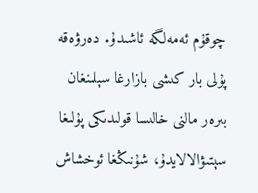چوقۇم ئەمەلگە ئاشىدۇ. دەرۋەقە پۇلى بار كىشى بازارغا سېلىنغان بىرەر مالنى خالىسا قولىدىكى پۇلىغا سېتىۋالالايدۇ، شۇنىڭغا ئوخشاش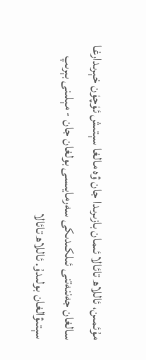مۇئمىن، ئاللاھ تائالا ئىمان بازىرىدا جان ۋە مالغا سېتىش ئۈچۈن خېرىدارغا سالغان جەننەتنى ئىلكىدىكى سەرمايىسى بولغان جان - مېلىنى بېرىپ سېتىۋالغان بولىدۇ. ئاللاھ تائالا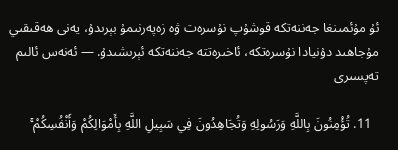ئۇ مۇئمىنغا جەننەتكە قوشۇپ نۇسرەت ۋە زەپەرنىمۇ بېرىدۇ، يەنى ھەقىقىي مۇجاھىد دۇنيادا نۇسرەتكە، ئاخىرەتتە جەننەتكە ئېرىشىدۇ. — ئەنەس ئالىم تەپسىرى

  11. تُؤْمِنُونَ بِاللَّهِ وَرَسُولِهِ وَتُجَاهِدُونَ فِي سَبِيلِ اللَّهِ بِأَمْوَالِكُمْ وَأَنْفُسِكُمْ ۚ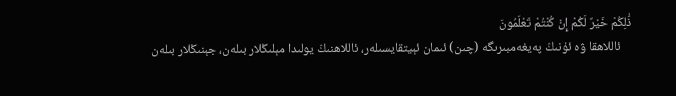ذَٰلِكُمْ خَيْرٌ لَكُمْ إِنْ كُنْتُمْ تَعْلَمُونَ
    ئاللاھقا ۋە ئۇنىڭ پەيغەمبىرىگە (چىن) ئىمان ئېيتقايسىلەر، ئاللاھنىڭ يولىدا مېلىڭلار بىلەن، جېنىڭلار بىلەن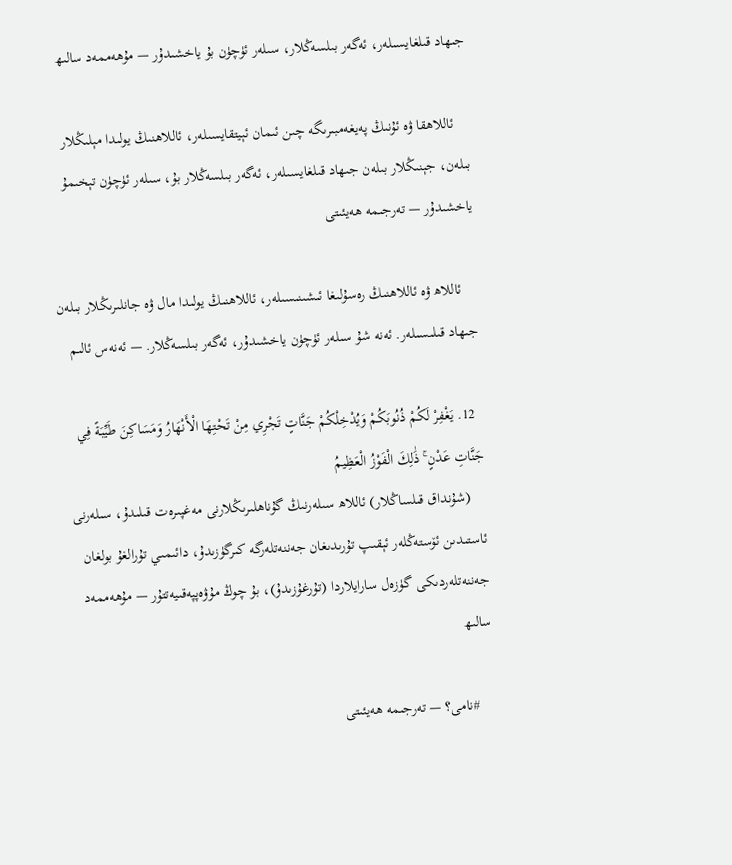جىھاد قىلغايسىلەر، ئەگەر بىلسەڭلار، سىلەر ئۈچۈن بۇ ياخشىدۇر — مۇھەممەد سالىھ

    ئاللاھقا ۋە ئۇنىڭ پەيغەمبىرىگە چىن ئىمان ئېيتقايسىلەر، ئاللاھنىڭ يولىدا مېلىڭلار بىلەن، جېنىڭلار بىلەن جىھاد قىلغايسىلەر، ئەگەر بىلسەڭلار بۇ، سىلەر ئۈچۈن تېخىمۇ ياخشىدۇر — تەرجىمە ھەيئىتى

    ئاللاھ ۋە ئاللاھنىڭ رەسۇلىغا ئىشىنىسىلەر، ئاللاھنىڭ يولىدا مال ۋە جانلىرىڭلار بىلەن جىھاد قىلىسىلەر. ئەنە شۇ سىلەر ئۈچۈن ياخشىدۇر، ئەگەر بىلسەڭلار. — ئەنەس ئالىم

  12. يَغْفِرْ لَكُمْ ذُنُوبَكُمْ وَيُدْخِلْكُمْ جَنَّاتٍ تَجْرِي مِنْ تَحْتِهَا الْأَنْهَارُ وَمَسَاكِنَ طَيِّبَةً فِي جَنَّاتِ عَدْنٍ ۚ ذَٰلِكَ الْفَوْزُ الْعَظِيمُ
    (شۇنداق قىلساڭلار) ئاللاھ سىلەرنىڭ گۇناھلىرىڭلارنى مەغپىرەت قىلىدۇ، سىلەرنى ئاستىدىن ئۆستەڭلەر ئېقىپ تۇرىدىغان جەننەتلەرگە كىرگۈزىدۇ، دائىمىي تۇرالغۇ بولغان جەننەتلەردىكى گۈزەل سارايلاردا (تۇرغۇزىدۇ)، بۇ چوڭ مۇۋەپپەقىيەتتۇر — مۇھەممەد سالىھ

    #نامى؟ — تەرجىمە ھەيئىتى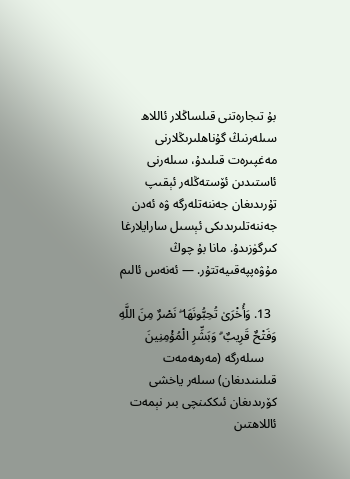بۇ تىجارەتنى قىلساڭلار ئاللاھ سىلەرنىڭ گۇناھلىرىڭلارنى مەغپىرەت قىلىدۇ، سىلەرنى ئاستىدىن ئۆستەڭلەر ئېقىپ تۇرىدىغان جەننەتلەرگە ۋە ئەدن جەننەتلىرىدىكى ئېسىل سارايلارغا كىرگۈزىدۇ. مانا بۇ چوڭ مۇۋەپپەقىيەتتۇر. — ئەنەس ئالىم

  13. وَأُخْرَىٰ تُحِبُّونَهَا ۖ نَصْرٌ مِنَ اللَّهِ وَفَتْحٌ قَرِيبٌ ۗ وَبَشِّرِ الْمُؤْمِنِينَ
    سىلەرگە (مەرھەمەت قىلىنىدىغان) سىلەر ياخشى كۆرىدىغان ئىككىنچى بىر نېمەت ئاللاھتىن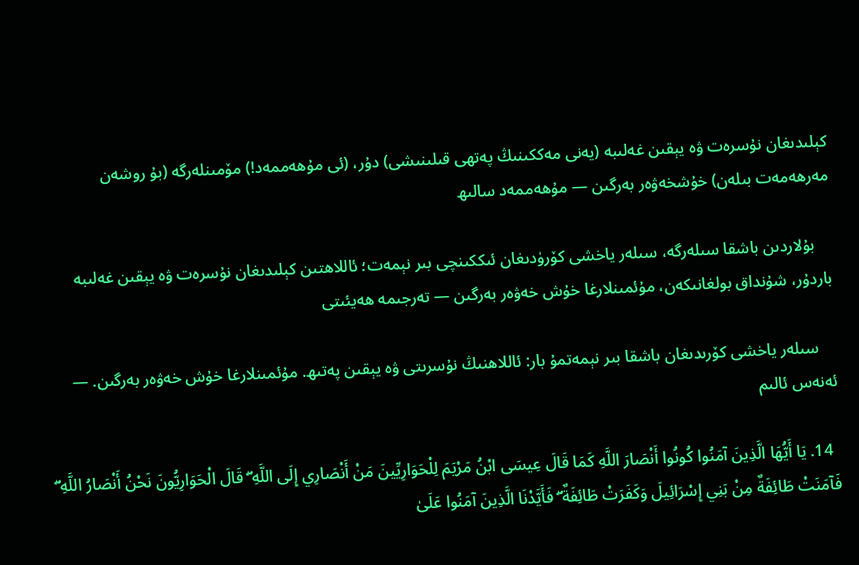كېلىدىغان نۇسرەت ۋە يېقىن غەلىبە (يەنى مەككىنىڭ پەتھى قىلىنىشى) دۇر، (ئى مۇھەممەد!) مۆمىنلەرگە (بۇ روشەن مەرھەمەت بىلەن) خۇشخەۋەر بەرگىن — مۇھەممەد سالىھ

    بۇلاردىن باشقا سىلەرگە، سىلەر ياخشى كۆرۈدىغان ئىككىنچى بىر نېمەت؛ ئاللاھتىن كېلىدىغان نۇسرەت ۋە يېقىن غەلىبە باردۇر، شۇنداق بولغانىكەن، مۇئمىنلارغا خۇش خەۋەر بەرگىن — تەرجىمە ھەيئىتى

    سىلەر ياخشى كۆرىدىغان باشقا بىر نېمەتمۇ بار: ئاللاھنىڭ نۇسرىتى ۋە يېقىن پەتىھ. مۇئمىنلارغا خۇش خەۋەر بەرگىن. — ئەنەس ئالىم

  14. يَا أَيُّهَا الَّذِينَ آمَنُوا كُونُوا أَنْصَارَ اللَّهِ كَمَا قَالَ عِيسَى ابْنُ مَرْيَمَ لِلْحَوَارِيِّينَ مَنْ أَنْصَارِي إِلَى اللَّهِ ۖ قَالَ الْحَوَارِيُّونَ نَحْنُ أَنْصَارُ اللَّهِ ۖ فَآمَنَتْ طَائِفَةٌ مِنْ بَنِي إِسْرَائِيلَ وَكَفَرَتْ طَائِفَةٌ ۖ فَأَيَّدْنَا الَّذِينَ آمَنُوا عَلَىٰ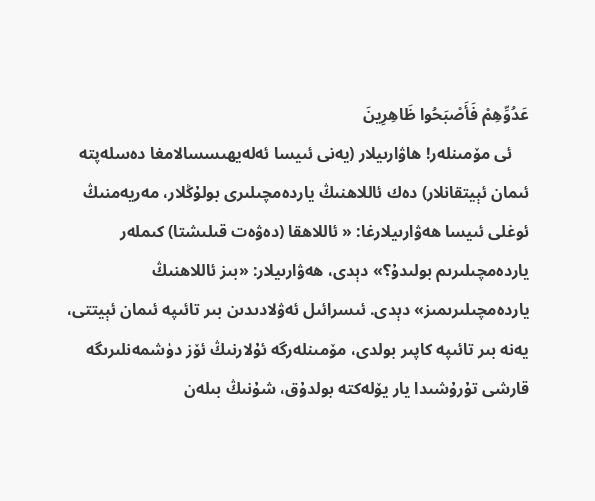عَدُوِّهِمْ فَأَصْبَحُوا ظَاهِرِينَ
    ئى مۆمىنلەر! ھاۋارىيلار (يەنى ئىيسا ئەلەيھىسسالامغا دەسلەپتە ئىمان ئېيتقانلار) دەك ئاللاھنىڭ ياردەمچىلىرى بولۇڭلار، مەريەمنىڭ ئوغلى ئىيسا ھەۋارىيلارغا: « ئاللاھقا (دەۋەت قىلىشتا) كىملەر ياردەمچىلىرىم بولىدۇ؟» دېدى، ھەۋارىيلار: «بىز ئاللاھنىڭ ياردەمچىلىرىمىز» دېدى. ئىسرائىل ئەۋلادىدىن بىر تائىپە ئىمان ئېيتتى، يەنە بىر تائىپە كاپىر بولدى، مۆمىنلەرگە ئۇلارنىڭ ئۆز دۈشمەنلىرىگە قارشى تۇرۇشىدا يار يۆلەكتە بولدۇق، شۇنىڭ بىلەن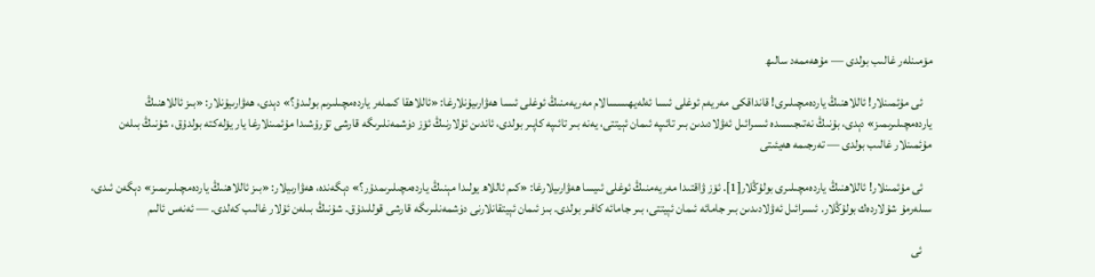مۆمىنلەر غالىب بولدى — مۇھەممەد سالىھ

    ئى مۇئمىنلار! ئاللاھنىڭ ياردەمچىلىرى! قانداقكى مەريەم ئوغلى ئىسا ئەلەيھىسسالام مەريەمنىڭ ئوغلى ئىسا ھەۋارىيۇنلارغا: «ئاللاھقا كىملەر ياردەمچىلىرىم بولىدۇ؟» دېدى، ھەۋارىيۇنلار: «بىز ئاللاھنىڭ ياردەمچىلىرىمىز» دېدى، بۇنىڭ نەتىجىسىدە ئىسرائىل ئەۋلادىدىن بىر تائىپە ئىمان ئېيتتى، يەنە بىر تائىپە كاپىر بولدى، ئاندىن ئۇلارنىڭ ئۆز دۈشمەنلىرىگە قارشى تۇرۇشىدا مۇئمىنلارغا يار يۆلەكتە بولدۇق، شۇنىڭ بىلەن مۇئمىنلار غالىب بولدى — تەرجىمە ھەيئىتى

    ئى مۇئمىنلار! ئاللاھنىڭ ياردەمچىلىرى بولۇڭلار[1]. ئۆز ۋاقتىدا مەريەمنىڭ ئوغلى ئىيسا ھەۋارىيلارغا: «كىم ئاللاھ يولىدا مېنىڭ ياردەمچىلىرىمدۇر؟» دېگەندە، ھەۋارىيلار: «بىز ئاللاھنىڭ ياردەمچىلىرىمىز» دېگەن ئىدى، سىلەرمۇ شۇلاردەك بولۇڭلار. ئىسرائىل ئەۋلادىدىن بىر جامائە ئىمان ئېيتتى، بىر جامائە كافىر بولدى. بىز ئىمان ئېيتقانلارنى دۈشمەنلىرىگە قارشى قوللىدۇق. شۇنىڭ بىلەن ئۇلار غالىب كەلدى. — ئەنەس ئالىم

    ئى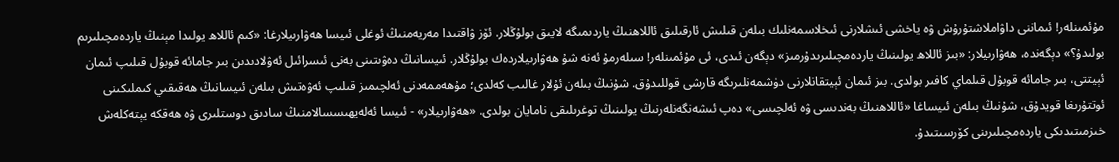مۇئمىنلەر! ئىماننى داۋاملاشتۇرۇش ۋە ياخشى ئىشلارنى ئىخلاسمەنلىك بىلەن قىلىش ئارقىلىق ئاللاھنىڭ ياردىمىگە لايىق بولۇڭلار. ئۆز ۋاقتىدا مەريەمنىڭ ئوغلى ئىيسا ھەۋارىيلارغا: «كىم ئاللاھ يولىدا مېنىڭ ياردەمچىلىرىم بولىدۇ؟» دېگەندە، ھەۋارىيلار: «بىز ئاللاھ يولىنىڭ ياردەمچىلىرىدۇرمىز» دېگەن ئىدى، ئى مۇئمىنلەر! سىلەرمۇ ئەنە شۇ ھەۋارىيلاردەك بولۇڭلار. ئىيسانىڭ دەۋىتىنى بەنى ئىسرائىل ئەۋلادىدىن بىر جامائە قوبۇل قىلىپ ئىمان ئېيتتى، بىر جامائە قوبۇل قىلماي كافىر بولدى. بىز ئىمان ئېيتقانلارنى دۈشمەنلىرىگە قارشى قوللىدۇق. شۇنىڭ بىلەن ئۇلار غالىب كەلدى؛ مۇھەممەدنى ئەلچىمىز قىلىپ ئەۋەتىش بىلەن ئىيسانىڭ ھەقىقىي كىملىكىنى ئوتتۇرىغا قويدۇق، شۇنىڭ بىلەن ئىيساغا «ئاللاھنىڭ بەندىسى ۋە ئەلچىسى» دەپ ئىشەنگەنلەرنىڭ يولىنىڭ توغرىلىقى نامايان بولدى. «ھەۋارىيلار» - ئىيسا ئەلەيھىسسالامنىڭ سادىق دوستلىرى ۋە ھەقكە يېتەكلەش خىزمىتىدىكى ياردەمچىلىرىنى كۆرسىتىدۇ.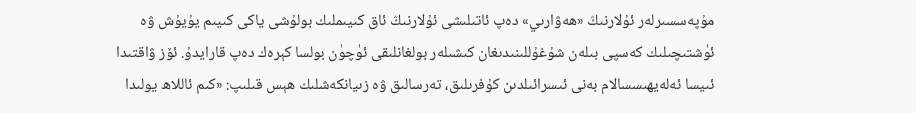مۇپەسسىرلەر ئۇلارنىڭ «ھەۋارىي» دەپ ئاتىلىشى ئۇلارنىڭ ئاق كىيىملىك بولۇشى ياكى كىيىم يۇيۇش ۋە ئۈشتىچىلىك كەسپى بىلەن شۇغۇللىنىدىغان كىشىلەر بولغانلىقى ئۈچۈن بولسا كېرەك دەپ قارايدۇ. ئۆز ۋاقتىدا ئىيسا ئەلەيھىسسالام بەنى ئىسرائىلدىن كۇفرىلىق، تەرسالىق ۋە زىيانكەشلىك ھېس قىلىپ: «كىم ئاللاھ يولىدا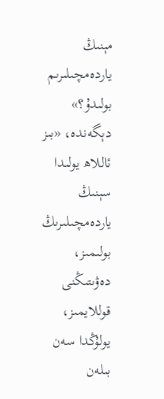مېنىڭ ياردەمچىلىرىم بولىدۇ؟» دېگەندە، «بىز ئاللاھ يولىدا سېنىڭ ياردەمچىلىرىڭ بولىمىز، دەۋىتىڭنى قوللايمىز، يولۇڭدا سەن بىلەن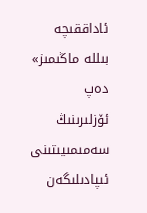ئاداققىچە بىللە ماڭىمىز» دەپ ئۆزلىرىنىڭ سەمىمىيىتىنى ئىپادىلىگەن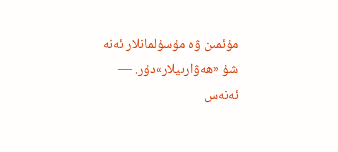مۇئمىن ۋە مۇسۇلمانلار ئەنە شۇ «ھەۋارىيلار»دۇر. — ئەنەس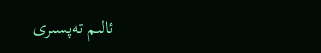ئالىم تەپسىرى